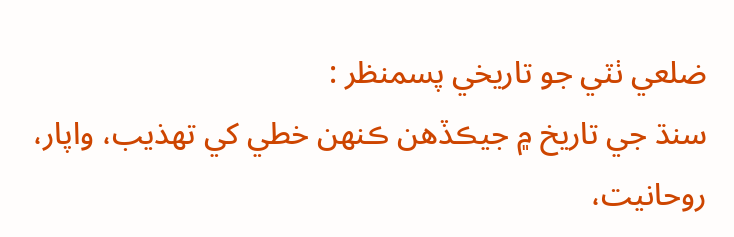ضلعي ٺٽي جو تاريخي پسمنظر :
سنڌ جي تاريخ ۾ جيڪڏهن ڪنهن خطي کي تهذيب، واپار، روحانيت،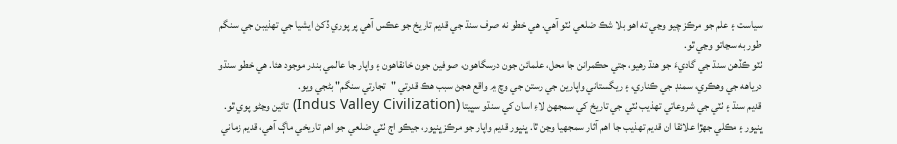سياست ۽ علم جو مرڪز چيو وڃي ته اهو بلا شڪ ضلعي ٺٽو آهي. هي خطو نه صرف سنڌ جي قديم تاريخ جو عڪس آهي پر پوري ڏکڻ ايشيا جي تهذيبن جي سنگم طور به سڃاتو وڃي ٿو.
ٺٽو ڪڏهن سنڌ جي گاديءَ جو هنڌ رهيو، جتي حڪمرانن جا محل، علمائن جون درسگاهون، صوفين جون خانقاهون ۽ واپار جا عالمي بندر موجود هئا. هي خطو سنڌو درياهه جي وهڪري، سمنڊ جي ڪناري، ۽ ريگستاني واپارين جي رستن جي وچ ۾ واقع هجڻ سبب هڪ قدرتي "تجارتي سنگم" بڻجي ويو.
قديم سنڌ ۽ ٺٽي جي شروعاتي تهذيب ٺٽي جي تاريخ کي سمجهڻ لاءِ اسان کي سنڌو سڀيتا (Indus Valley Civilization) تائين وڃڻو پوي ٿو. ڀنڀور ۽ مڪلي جهڙا علائقا ان قديم تهذيب جا اهم آثار سمجهيا وڃن ٿا. ڀنڀور قديم واپار جو مرڪز ڀنڀور، جيڪو اڄ ٺٽي ضلعي جو اهم تاريخي ماڳ آهي، قديم زماني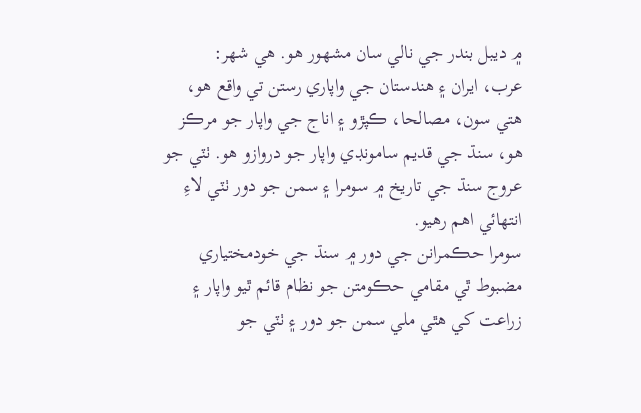۾ ديبل بندر جي نالي سان مشهور هو. هي شهر:
عرب، ايران ۽ هندستان جي واپاري رستن تي واقع هو، هتي سون، مصالحا، ڪپڙو ۽ اناج جي واپار جو مرڪز هو، سنڌ جي قديم سامونڊي واپار جو دروازو هو. ٺٽي جو عروج سنڌ جي تاريخ ۾ سومرا ۽ سمن جو دور ٺٽي لاءِ انتهائي اهم رهيو.
سومرا حڪمرانن جي دور ۾ سنڌ جي خودمختياري مضبوط ٿي مقامي حڪومتن جو نظام قائم ٿيو واپار ۽ زراعت کي هٿي ملي سمن جو دور ۽ ٺٽي جو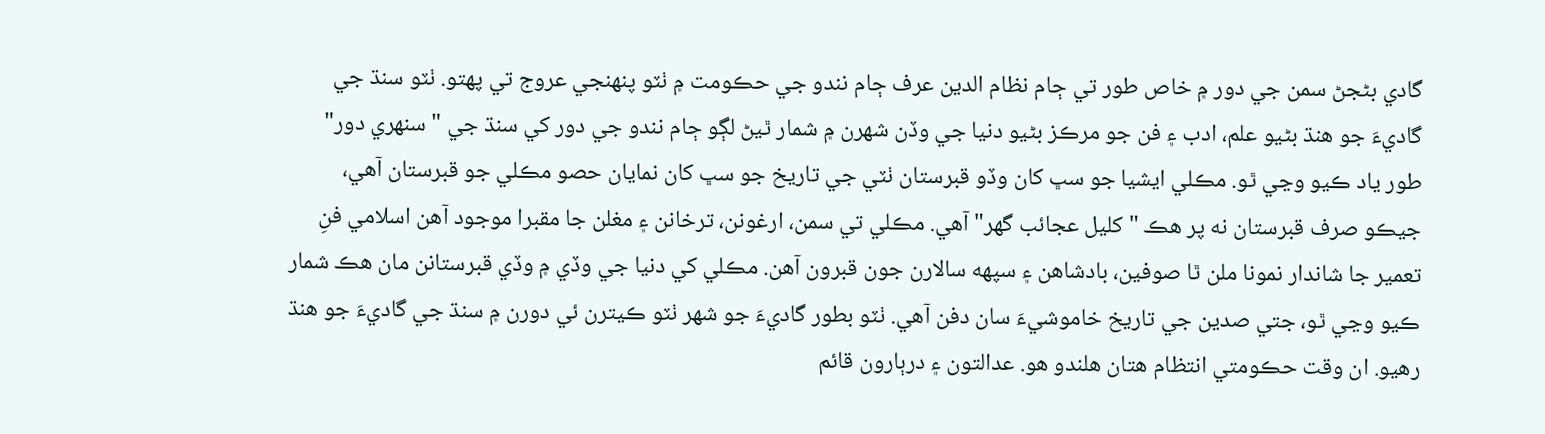گادي بڻجڻ سمن جي دور ۾ خاص طور تي ڄام نظام الدين عرف ڄام نندو جي حڪومت ۾ ٺٽو پنهنجي عروج تي پهتو. ٺٽو سنڌ جي گاديءَ جو هنڌ بڻيو علم، ادب ۽ فن جو مرڪز بڻيو دنيا جي وڏن شهرن ۾ شمار ٿيڻ لڳو ڄام نندو جي دور کي سنڌ جي "سنھري دور" طور ياد ڪيو وڃي ٿو. مڪلي ايشيا جو سڀ کان وڏو قبرستان ٺٽي جي تاريخ جو سڀ کان نمايان حصو مڪلي جو قبرستان آهي، جيڪو صرف قبرستان نه پر هڪ "کليل عجائب گهر" آهي. مڪلي تي سمن، ارغونن، ترخانن ۽ مغلن جا مقبرا موجود آهن اسلامي فنِ تعمير جا شاندار نمونا ملن ٿا صوفين، بادشاهن ۽ سپهه سالارن جون قبرون آهن. مڪلي کي دنيا جي وڏي ۾ وڏي قبرستانن مان هڪ شمار ڪيو وڃي ٿو، جتي صدين جي تاريخ خاموشيءَ سان دفن آهي. ٺٽو بطور گاديءَ جو شهر ٺٽو ڪيترن ئي دورن ۾ سنڌ جي گاديءَ جو هنڌ رهيو. ان وقت حڪومتي انتظام هتان هلندو هو. عدالتون ۽ درٻارون قائم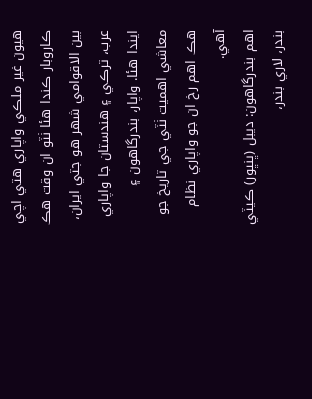هيون غير ملڪي واپاري هتي اچي ڪاروبار ڪندا هئا ٺٽو ان وقت هڪ بين الاقوامي شهر هو جتي ايران، عرب، ترڪي ۽ هندستان جا واپاري ايندا هئا. واپار، بندرگاهون ۽ معاشي اهميت ٺٽي جي تاريخ جو هڪ اهم رخ ان جو واپاري نظام آهي.
اهم بندرگاهون: ديبل (ڀنڀور) ڪيٽي بندر، لاري بندر،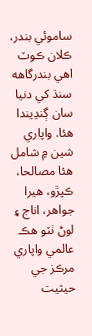ساموئي بندر، ڪلان ڪوٽ
اهي بندرگاهه سنڌ کي دنيا سان ڳنڍيندا هئا. واپاري شين ۾ شامل هئا مصالحا، ڪپڙو، هيرا جواهر، اناج ۽ لوڻ ٺٽو هڪ عالمي واپاري مرڪز جي حيثيت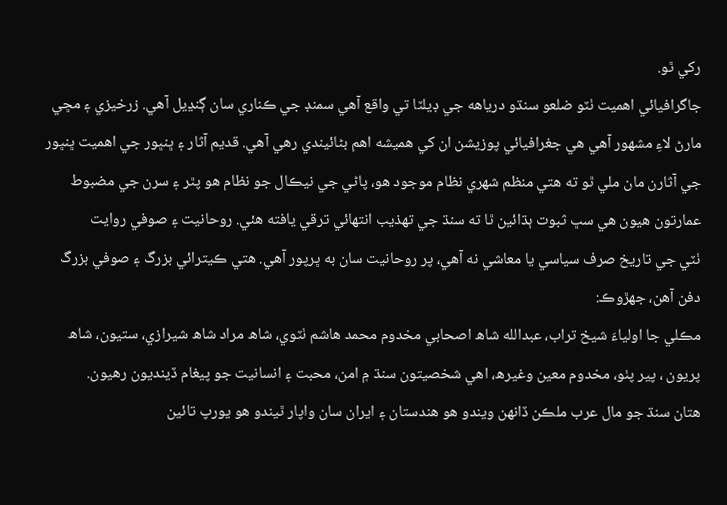رکي ٿو.
جاگرافيائي اهميت ٺٽو ضلعو سنڌو درياهه جي ڊيلٽا تي واقع آهي سمنڊ جي ڪناري سان ڳنڍيل آهي. زرخيزي ۽ مڇي مارڻ لاءِ مشهور آهي هي جغرافيائي پوزيشن ان کي هميشه اهم بڻائيندي رهي آهي. قديم آثار ۽ ڀنڀور جي اهميت ڀنڀور جي آثارن مان ملي ٿو ته هتي منظم شهري نظام موجود هو، پاڻي جي نيڪال جو نظام هو پٿر ۽ سرن جي مضبوط عمارتون هيون هي سڀ ثبوت ٻڌائين ٿا ته سنڌ جي تهذيب انتهائي ترقي يافته هئي. روحانيت ۽ صوفي روايت
ٺٽي جي تاريخ صرف سياسي يا معاشي نه آهي، پر روحانيت سان به ڀرپور آهي. هتي ڪيترائي بزرگ ۽ صوفي بزرگ دفن آهن، جهڙوڪ:
مڪلي جا اولياءَ شيخ تراب، عبدالله شاھ اصحابي مخدوم محمد هاشم ٺٽوي، شاھ مراد شاھ شيرازي، ستيون، شاھ پريون ، پير پٺو، مخدوم معين وغيرھ، اهي شخصيتون سنڌ ۾ امن، محبت ۽ انسانيت جو پيغام ڏينديون رهيون.
هتان سنڌ جو مال عرب ملڪن ڏانهن ويندو هو هندستان ۽ ايران سان واپار ٿيندو هو يورپ تائين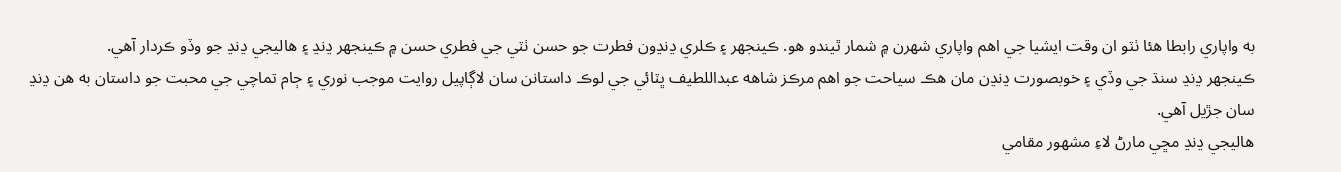به واپاري رابطا هئا ٺٽو ان وقت ايشيا جي اهم واپاري شهرن ۾ شمار ٿيندو هو. ڪينجهر ۽ ڪلري ڍنڍون فطرت جو حسن ٺٽي جي فطري حسن ۾ ڪينجهر ڍنڍ ۽ ھاليجي ڍنڍ جو وڏو ڪردار آهي.
ڪينجهر ڍنڍ سنڌ جي وڏي ۽ خوبصورت ڍنڍن مان هڪ سياحت جو اهم مرڪز شاهه عبداللطيف ڀٽائي جي لوڪ داستانن سان لاڳاپيل روايت موجب نوري ۽ ڄام تماچي جي محبت جو داستان به هن ڍنڍ سان جڙيل آهي.
ھاليجي ڍنڍ مڇي مارڻ لاءِ مشهور مقامي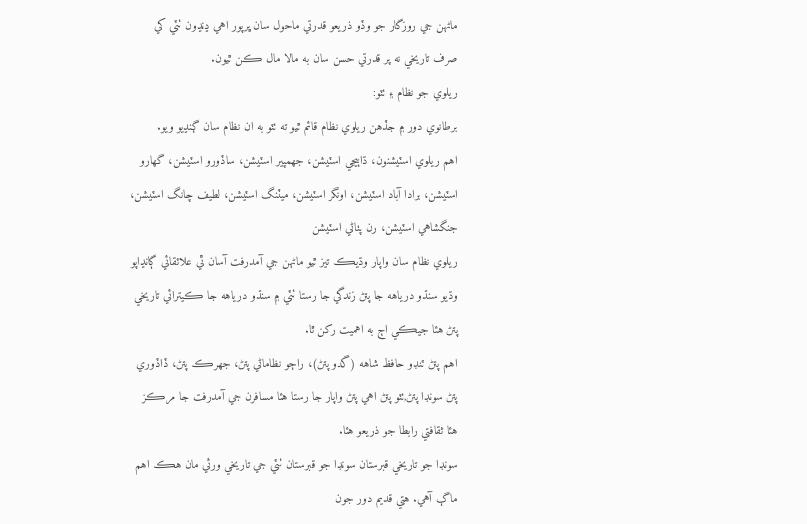ماڻهن جي روزگار جو وڏو ذريعو قدرتي ماحول سان ڀرپور اهي ڍنڍون ٺٽي کي صرف تاريخي نه پر قدرتي حسن سان به مالا مال ڪن ٿيون.
ريلوي جو نظام ۽ ٺٽو:
برطانوي دور ۾ جڏهن ريلوي نظام قائم ٿيو ته ٺٽو به ان نظام سان ڳنڍيو ويو.
اهم ريلوي اسٽيشنون، ڌاٻيجي اسٽيشن، جھمپير اسٽيشن، ساڏورو اسٽيشن، گھارو اسٽيشن، برادا آباد اسٽيشن، اونگر اسٽيشن، ميٽنگ اسٽيشن، لطيف چانگ اسٽيشن، جنگشاهي اسٽيشن، رن پٺاڻي اسٽيشن
ريلوي نظام سان واپار وڌيڪ تيز ٿيو ماڻهن جي آمدرفت آسان ٿي علائقائي ڳانڍاپو وڌيو سنڌو درياهه جا پتڻ زندگي جا رستا ٺٽي ۾ سنڌو درياهه جا ڪيترائي تاريخي پتڻ هئا جيڪي اڄ به اهميت رکن ٿا.
اهم پتڻ ٽنڊو حافظ شاهه (گدو پتڻ)، راڄو نظاماڻي پتڻ، جهرڪ پتڻ، ڏاڏوري پتڻ سونڊا پتڻ,ٺٽو پتڻ اهي پتڻ واپار جا رستا هئا مسافرن جي آمدرفت جا مرڪز هئا ثقافتي رابطا جو ذريعو هئا.
سونڊا جو تاريخي قبرستان سونڊا جو قبرستان ٺٽي جي تاريخي ورثي مان هڪ اهم ماڳ آهي. هتي قديم دور جون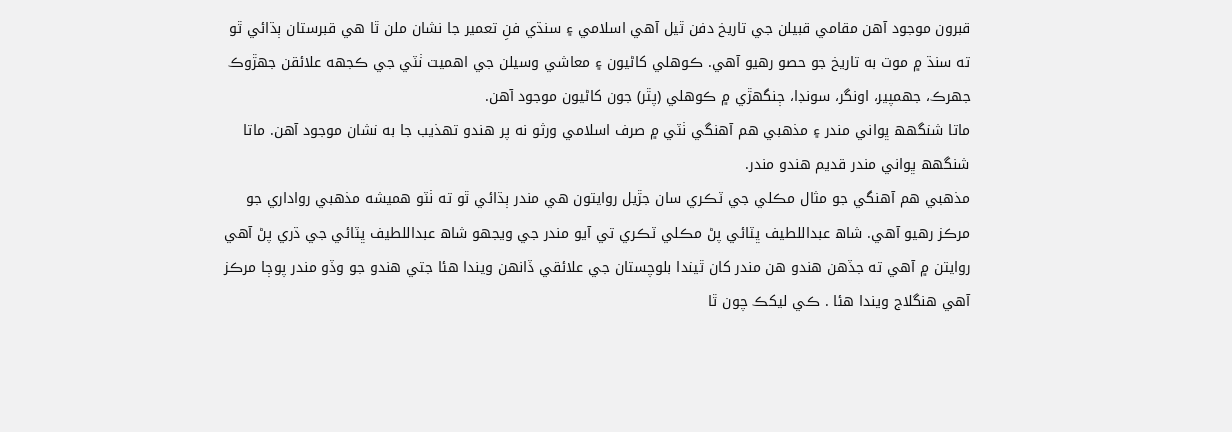قبرون موجود آهن مقامي قبيلن جي تاريخ دفن ٿيل آهي اسلامي ۽ سنڌي فنِ تعمير جا نشان ملن ٿا هي قبرستان ٻڌائي ٿو ته سنڌ ۾ موت به تاريخ جو حصو رهيو آهي. ڪوھلي کاڻيون ۽ معاشي وسيلن جي اهميت ٺٽي جي ڪجهه علائقن جهڙوڪ جھرڪ، جھمپير، اونگر، سونڊا، ڄنگھڙي ۾ ڪوھلي (پٿر) جون کاڻيون موجود آهن.
ماتا شنگھھ ڀواني مندر ۽ مذهبي هم آهنگي ٺٽي ۾ صرف اسلامي ورثو نه پر هندو تهذيب جا به نشان موجود آهن. ماتا شنگھھ ڀواني مندر قديم هندو مندر.
مذهبي هم آهنگي جو مثال مڪلي جي ٽڪري سان جڙيل روايتون هي مندر ٻڌائي ٿو ته ٺٽو هميشه مذهبي رواداري جو مرڪز رهيو آهي. شاھ عبداللطيف ڀٽائي پڻ مڪلي ٽڪري تي آيو مندر جي ويجھو شاھ عبداللطيف ڀٽائي جي ڌري پڻ آھي روايتن ۾ آھي ته جڏھن ھندو ھن مندر کان ٿيندا بلوچستان جي علائقي ڏانھن ويندا ھئا جتي ھندو جو وڏو مندر پوڄا مرڪز آھي ھنگلاج ويندا ھئا . ڪي ليکڪ چون ٿا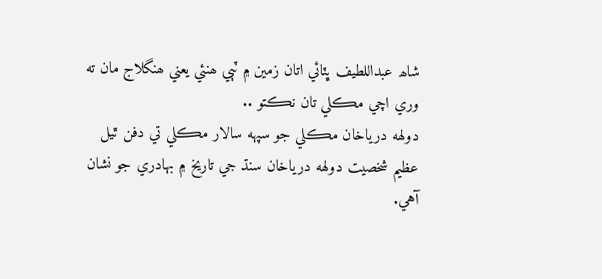شاھ عبداللطيف ڀٽائي اتان زمين ۾ ٽٻي ھنئي يعني ھنگلاج مان ته وري اچي مڪلي تان نڪتو ..
دولهه درياخان مڪلي جو سپهه سالار مڪلي تي دفن ٿيل عظيم شخصيت دولهه درياخان سنڌ جي تاريخ ۾ بهادري جو نشان آهي.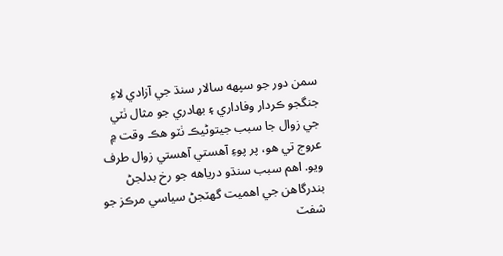سمن دور جو سپهه سالار سنڌ جي آزادي لاءِ جنگجو ڪردار وفاداري ۽ بهادري جو مثال ٺٽي جي زوال جا سبب جيتوڻيڪ ٺٽو هڪ وقت ۾ عروج تي هو، پر پوءِ آهستي آهستي زوال طرف ويو. اهم سبب سنڌو درياهه جو رخ بدلجڻ بندرگاهن جي اهميت گهٽجڻ سياسي مرڪز جو شفٽ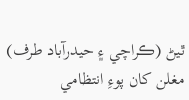ٿيڻ (ڪراچي ۽ حيدرآباد طرف) مغلن کان پوءِ انتظامي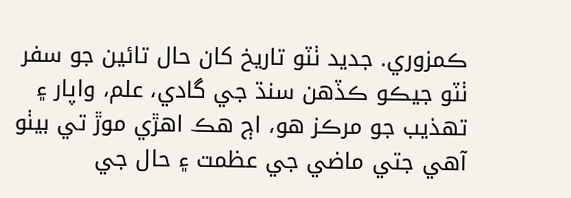ڪمزوري. جديد ٺٽو تاريخ کان حال تائين جو سفر ٺٽو جيڪو ڪڏهن سنڌ جي گادي، علم، واپار ۽ تهذيب جو مرڪز هو، اڄ هڪ اهڙي موڙ تي بيٺو آهي جتي ماضي جي عظمت ۽ حال جي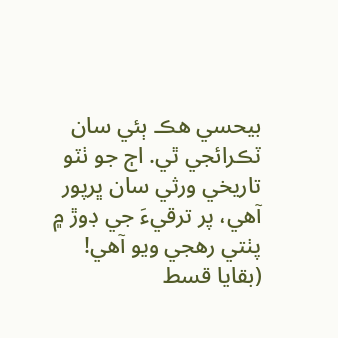بيحسي هڪ ٻئي سان ٽڪرائجي ٿي. اڄ جو ٺٽو تاريخي ورثي سان ڀرپور آهي، پر ترقيءَ جي ڊوڙ ۾ پٺتي رهجي ويو آهي!
(بقايا قسط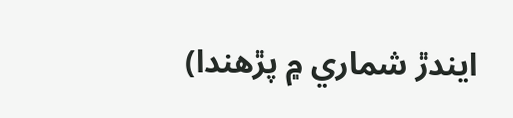ايندڙ شماري ۾ پڙھندا)